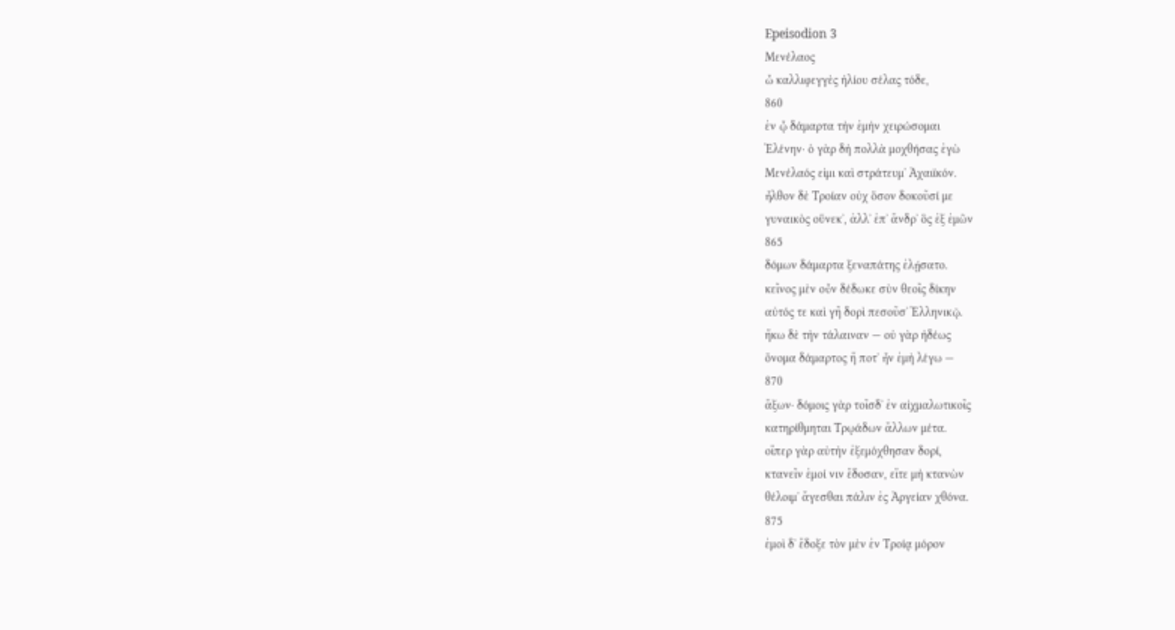Epeisodion 3
Μενέλαος
ὦ καλλιφεγγὲς ἡλίου σέλας τόδε,
860
ἐν ᾧ δάμαρτα τὴν ἐμὴν χειρώσομαι
Ἑλένην· ὁ γὰρ δὴ πολλὰ μοχθήσας ἐγὼ
Μενέλαός εἰμι καὶ στράτευμʼ Ἀχαιϊκόν.
ἦλθον δὲ Τροίαν οὐχ ὅσον δοκοῦσί με
γυναικὸς οὕνεκʼ, ἀλλʼ ἐπʼ ἄνδρʼ ὃς ἐξ ἐμῶν
865
δόμων δάμαρτα ξεναπάτης ἐλῄσατο.
κεῖνος μὲν οὖν δέδωκε σὺν θεοῖς δίκην
αὐτός τε καὶ γῆ δορὶ πεσοῦσʼ Ἑλληνικῷ.
ἥκω δὲ τὴν τάλαιναν — οὐ γὰρ ἡδέως
ὄνομα δάμαρτος ἥ ποτʼ ἦν ἐμὴ λέγω —
870
ἄξων· δόμοις γὰρ τοῖσδʼ ἐν αἰχμαλωτικοῖς
κατηρίθμηται Τρῳάδων ἄλλων μέτα.
οἵπερ γὰρ αὐτὴν ἐξεμόχθησαν δορί,
κτανεῖν ἐμοί νιν ἔδοσαν, εἴτε μὴ κτανὼν
θέλοιμʼ ἄγεσθαι πάλιν ἐς Ἀργείαν χθόνα.
875
ἐμοὶ δʼ ἔδοξε τὸν μὲν ἐν Τροίᾳ μόρον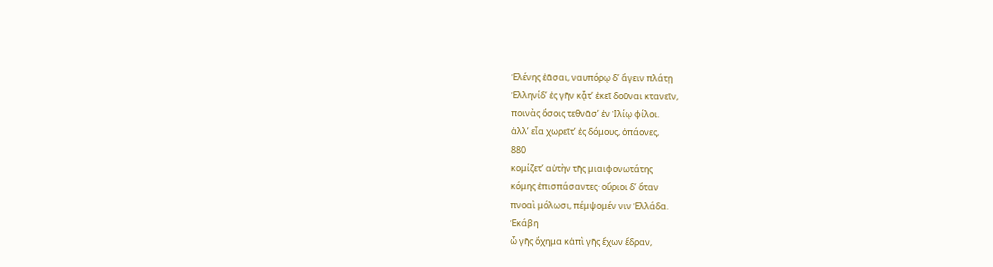Ἑλένης ἐᾶσαι, ναυπόρῳ δʼ ἄγειν πλάτῃ
Ἑλληνίδʼ ἐς γῆν κᾆτʼ ἐκεῖ δοῦναι κτανεῖν,
ποινὰς ὅσοις τεθνᾶσʼ ἐν Ἰλίῳ φίλοι.
ἀλλʼ εἶα χωρεῖτʼ ἐς δόμους, ὀπάονες,
880
κομίζετʼ αὐτὴν τῆς μιαιφονωτάτης
κόμης ἐπισπάσαντες· οὔριοι δʼ ὅταν
πνοαὶ μόλωσι, πέμψομέν νιν Ἑλλάδα.
Ἑκάβη
ὦ γῆς ὄχημα κἀπὶ γῆς ἔχων ἕδραν,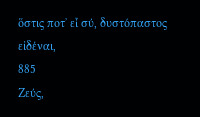ὅστις ποτʼ εἶ σύ, δυστόπαστος εἰδέναι,
885
Ζεύς,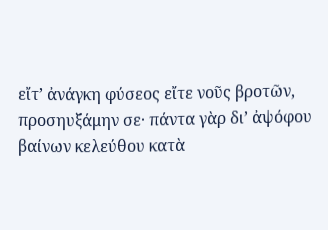εἴτʼ ἀνάγκη φύσεος εἴτε νοῦς βροτῶν,
προσηυξάμην σε· πάντα γὰρ διʼ ἀψόφου
βαίνων κελεύθου κατὰ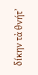δίκην τὰ θνήτʼ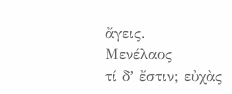ἄγεις.
Μενέλαος
τί δʼ ἔστιν; εὐχὰς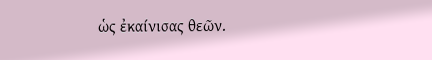ὡς ἐκαίνισας θεῶν.